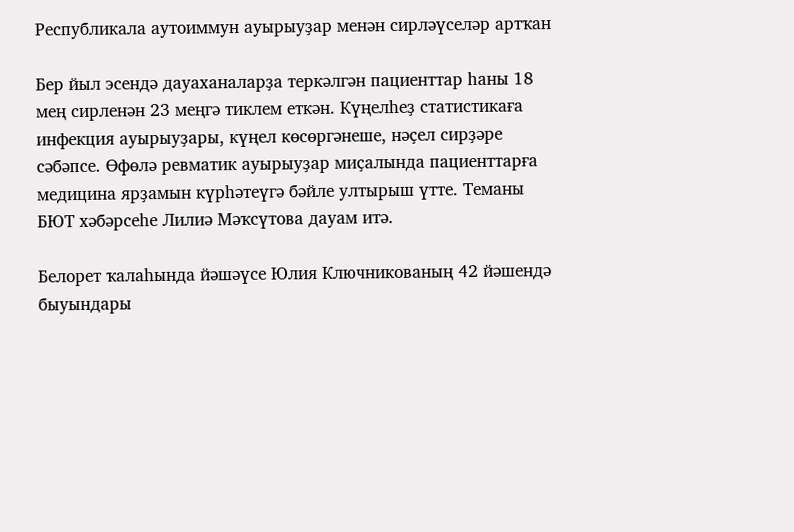Республикала аутоиммун ауырыуҙар менән сирләүселәр артҡан

Бер йыл эсендә дауаханаларҙа теркәлгән пациенттар һаны 18 мең сирленән 23 меңгә тиклем еткән. Күңелһеҙ статистикаға инфекция ауырыуҙары, күңел көсөргәнеше, нәҫел сирҙәре сәбәпсе. Өфөлә ревматик ауырыуҙар миҫалында пациенттарға медицина ярҙамын күрһәтеүгә бәйле ултырыш үтте. Теманы БЮТ хәбәрсеһе Лилиә Мәҡсүтова дауам итә.

Белорет ҡалаһында йәшәүсе Юлия Ключникованың 42 йәшендә быуындары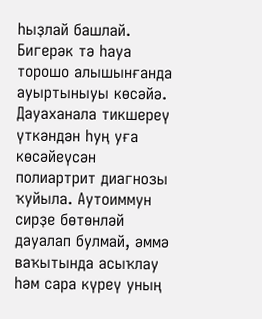һыҙлай башлай. Бигерәк тә һауа торошо алышынғанда ауыртыныуы көсәйә. Дауаханала тикшереү үткәндән һуң уға көсәйеүсән полиартрит диагнозы ҡуйыла. Аутоиммун сирҙе бөтөнләй дауалап булмай, әммә ваҡытында асыҡлау һәм сара күреү уның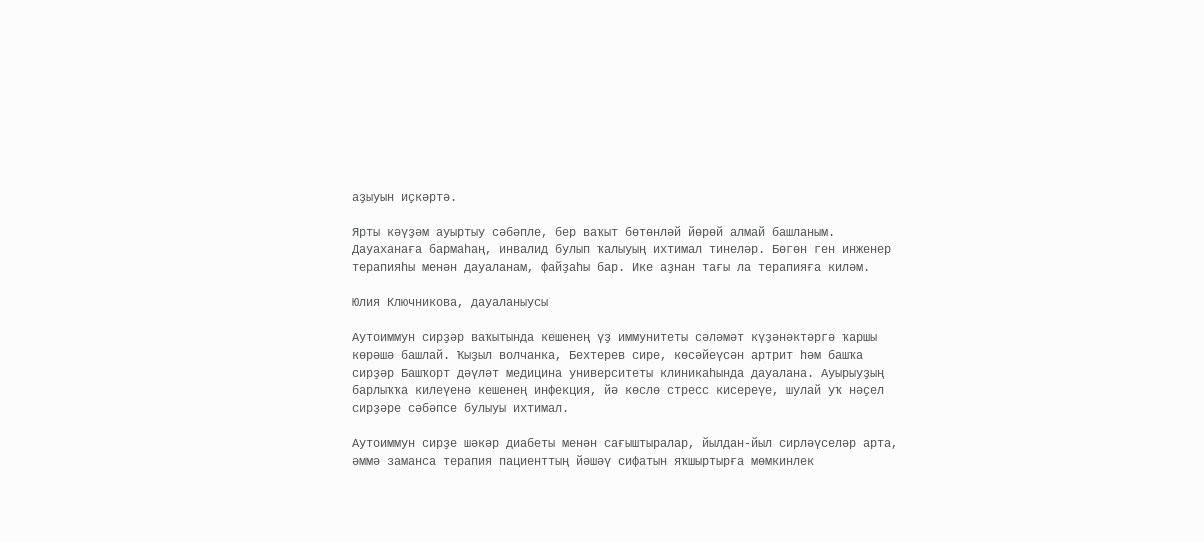аҙыуын иҫкәртә.

Ярты кәүҙәм ауыртыу сәбәпле, бер ваҡыт бөтөнләй йөрөй алмай башланым. Дауаханаға бармаһаң, инвалид булып ҡалыуың ихтимал тинеләр. Бөгөн ген инженер терапияһы менән дауаланам, файҙаһы бар. Ике аҙнан тағы ла терапияға киләм.

Юлия Ключникова, дауаланыусы

Аутоиммун сирҙәр ваҡытында кешенең үҙ иммунитеты сәләмәт күҙәнәктәргә ҡаршы көрәшә башлай. Ҡыҙыл волчанка, Бехтерев сире, көсәйеүсән артрит һәм башҡа сирҙәр Башҡорт дәүләт медицина университеты клиникаһында дауалана. Ауырыуҙың барлыҡҡа килеүенә кешенең инфекция, йә көслө стресс кисереүе, шулай уҡ нәҫел сирҙәре сәбәпсе булыуы ихтимал.

Аутоиммун сирҙе шәкәр диабеты менән сағыштыралар, йылдан-йыл сирләүселәр арта, әммә заманса терапия пациенттың йәшәү сифатын яҡшыртырға мөмкинлек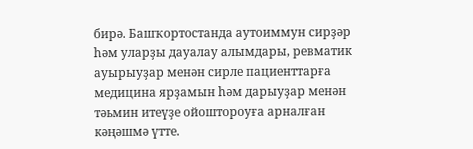бирә. Башҡортостанда аутоиммун сирҙәр һәм уларҙы дауалау алымдары, ревматик ауырыуҙар менән сирле пациенттарға медицина ярҙамын һәм дарыуҙар менән тәьмин итеүҙе ойоштороуға арналған кәңәшмә үтте.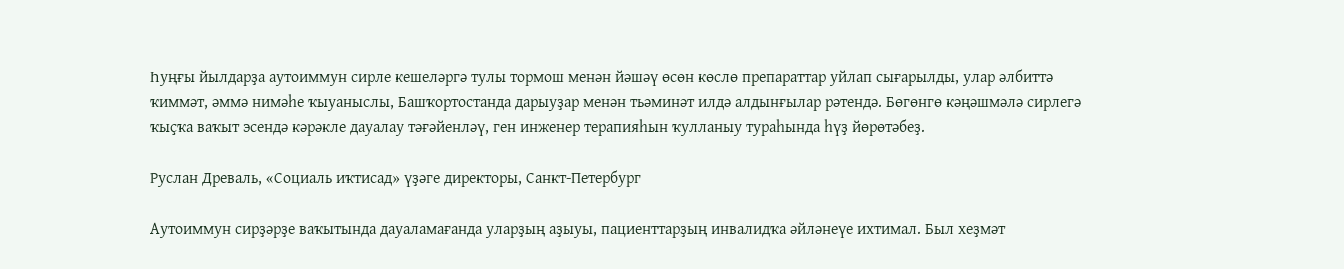Һуңғы йылдарҙа аутоиммун сирле кешеләргә тулы тормош менән йәшәү өсөн көслө препараттар уйлап сығарылды, улар әлбиттә ҡиммәт, әммә нимәһе ҡыуаныслы, Башҡортостанда дарыуҙар менән тьәминәт илдә алдынғылар рәтендә. Бөгөнгө кәңәшмәлә сирлегә ҡыҫҡа ваҡыт эсендә кәрәкле дауалау тәғәйенләү, ген инженер терапияһын ҡулланыу тураһында һүҙ йөрөтәбеҙ.

Руслан Древаль, «Социаль иҡтисад» үҙәге директоры, Санкт-Петербург

Аутоиммун сирҙәрҙе ваҡытында дауаламағанда уларҙың аҙыуы, пациенттарҙың инвалидҡа әйләнеүе ихтимал. Был хеҙмәт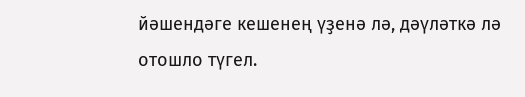йәшендәге кешенең үҙенә лә, дәүләткә лә отошло түгел.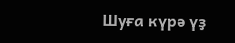Шуға күрә үҙ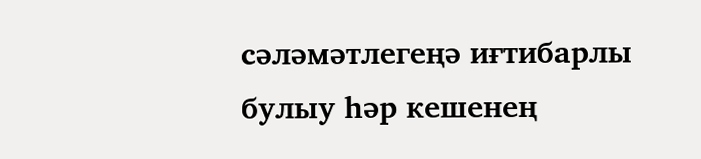сәләмәтлегеңә иғтибарлы булыу һәр кешенең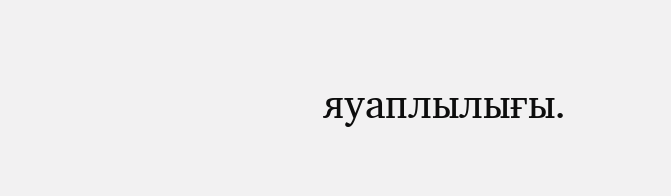яуаплылығы.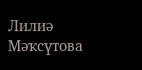Лилиә Мәҡсүтова